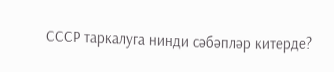СССР таркалуга нинди сәбәпләр китерде?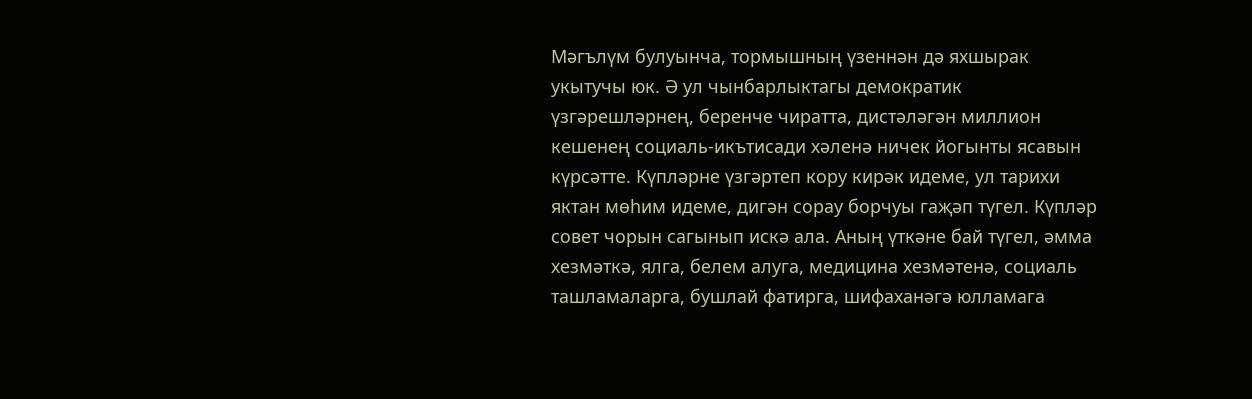Мәгълүм булуынча, тормышның үзеннән дә яхшырак укытучы юк. Ә ул чынбарлыктагы демократик үзгәрешләрнең, беренче чиратта, дистәләгән миллион кешенең социаль-икътисади хәленә ничек йогынты ясавын күрсәтте. Күпләрне үзгәртеп кору кирәк идеме, ул тарихи яктан мөһим идеме, дигән сорау борчуы гаҗәп түгел. Күпләр совет чорын сагынып искә ала. Аның үткәне бай түгел, әмма хезмәткә, ялга, белем алуга, медицина хезмәтенә, социаль ташламаларга, бушлай фатирга, шифаханәгә юлламага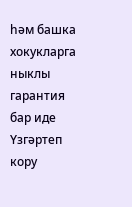һәм башка хокукларга ныклы гарантия бар иде
Үзгәртеп кору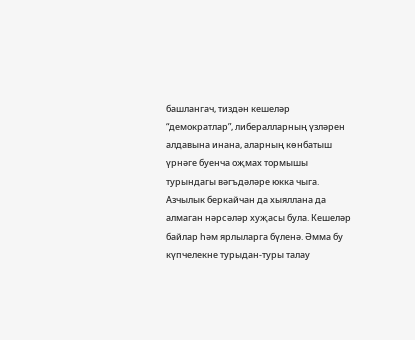башлангач, тиздән кешеләр “демократлар”, либералларның үзләрен алдавына инана, аларның көнбатыш үрнәге буенча оҗмах тормышы турындагы вәгъдәләре юкка чыга. Азчылык беркайчан да хыяллана да алмаган нәрсәләр хуҗасы була. Кешеләр байлар һәм ярлыларга бүленә. Әмма бу күпчелекне турыдан-туры талау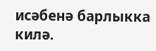исәбенә барлыкка килә.